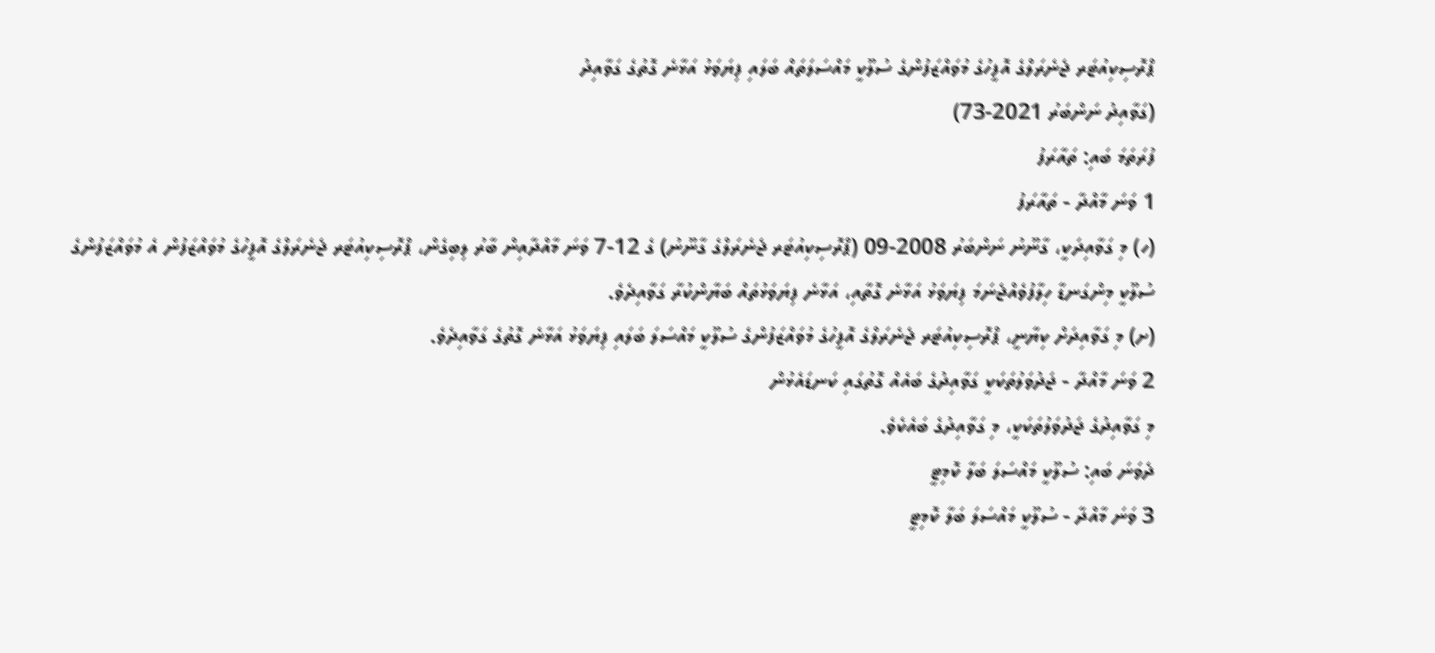ޕްރޮސިކިއުޓަރ ޖެނެރަލްގެ އޮފީހުގެ މުވައްޒަފުންގެ ސުލޫކީ މައްސަލަތައް ބަލައި ފިޔަވަޅު އަޅާނެ ގޮތުގެ ގަވާއިދު
(ގަވާއިދު ނަންބަރު 2021-73)
ފުރަތަމަ ބައި: ތައާރަފު
1 ވަނަ މާއްދާ - ތައާރަފު
(ހ) މި ގަވާއިދަކީ، ގާނޫނު ނަންބަރު 2008-09 (ޕްރޮސިކިއުޓަރ ޖެނެރަލްގެ ގާނޫނު) ގެ 12-7 ވަނަ މާއްދާއިން ބާރު ލިބިގެން، ޕްރޮސިކިއުޓަރ ޖެނެރަލްގެ އޮފީހުގެ މުވައްޒަފުން އެ މުވައްޒަފުންގެ ސުލޫކީ މިންގަނޑާ ހިލާފުވެއްޖެނަމަ ފިޔަވަޅު އަޅާނެ ގޮތާއި، އަޅާނެ ފިޔަވަޅުތައް ބަޔާންކުރާ ގަވާއިދެވެ.
(ށ) މި ގަވާއިދަށް ކިޔާނީ، ޕްރޮސިކިއުޓަރ ޖެނެރަލްގެ އޮފީހުގެ މުވައްޒަފުންގެ ސުލޫކީ މައްސަލަ ބަލައި ފިޔަވަޅު އަޅާނެ ގޮތުގެ ގަވާއިދެވެ.
2 ވަނަ މާއްދާ - ޖަދުވަލުތަކަކީ ގަވާއިދުގެ ބައެއް ގޮތުގައި ކަނޑައެޅުން
މި ގަވާއިދުގެ ޖަދުވަލުތަކަކީ، މި ގަވާއިދުގެ ބައެކެވެ.
ދެވަނަ ބައި: ސުލޫކީ މައްސަލަ ބަލާ ކޮމިޓީ
3 ވަނަ މާއްދާ - ސުލޫކީ މައްސަލަ ބަލާ ކޮމިޓީ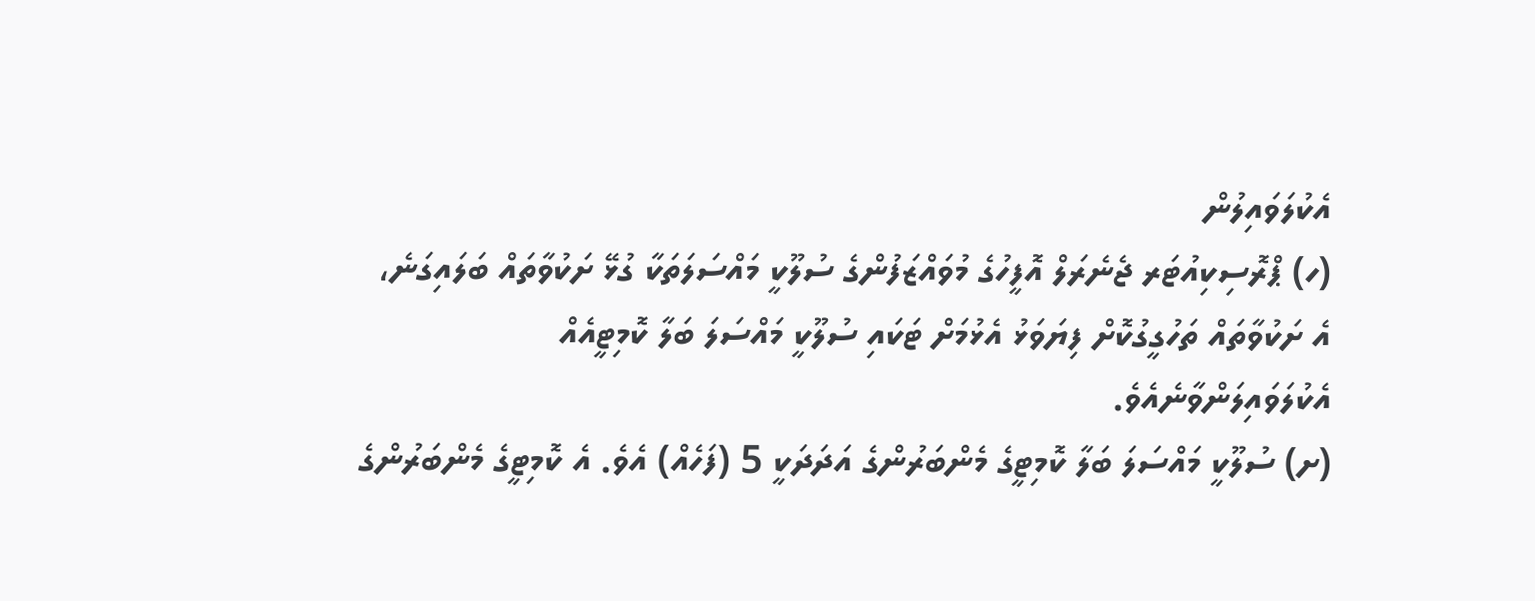އެކުލަވައިލުން
(ހ) ޕްރޮސިކިއުޓަރ ޖެނެރަލް އޮފީހުގެ މުވައްޒަފުންގެ ސުލޫކީ މައްސަލަތަކާ ގުޅޭ ށަކުވާތައް ބަލައިގަނެ، އެ ށަކުވާތައް ތަހުގީގުކޮށް ފިޔަވަޅު އެޅުމަށް ޓަކައި ސުލޫކީ މައްސަލަ ބަލާ ކޮމިޓީއެއް އެކުލަވައިލަންވާނެއެވެ.
(ށ) ސުލޫކީ މައްސަލަ ބަލާ ކޮމިޓީގެ މެންބަރުންގެ އަދަދަކީ 5 (ފަހެއް) އެވެ. އެ ކޮމިޓީގެ މެންބަރުންގެ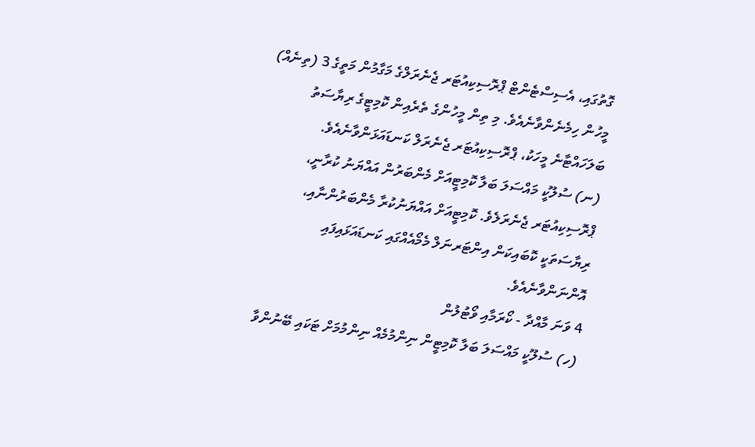ގޮތުގައި، އެސިސްޓެންޓް ޕްރޮސިކިއުޓަރ ޖެނެރަލްގެ މަގާމުން މަތީގެ 3 (ތިނެއް) މީހުން ހިމެނެންވާނެއެވެ. މި ތިން މީހުންގެ ތެރެއިން ކޮމިޓީގެ ރިޔާސަތު ބަލަހައްޓާނެ މީހަކު، ޕްރޮސިކިއުޓަރ ޖެނެރަލް ކަނޑައަޅަންވާނެއެވެ.
(ނ) ސުލޫކީ މައްސަލަ ބަލާ ކޮމިޓީއަށް މެންބަރުން އައްޔަނު ކުރާނީ، ޕްރޮސިކިއުޓަރ ޖެނެރަލެވެ. ކޮމިޓީއަށް އައްޔަނުކުރާ މެންބަރުންނާއި، ރިޔާސަތަކީ ކޮބައިކަން އިންޓަރނަލް މެމޯއެއްގައި ކަނޑައަޅައިފައި އޮންނަންވާނެއެވެ.
4 ވަނަ މާއްދާ - ކޯރަމާއި ވޯޓުލުން
(ހ) ސުލޫކީ މައްސަލަ ބަލާ ކޮމިޓީން ނިންމުމެއް ނިންމުމަށް ޓަކައި ބޭނުންވާ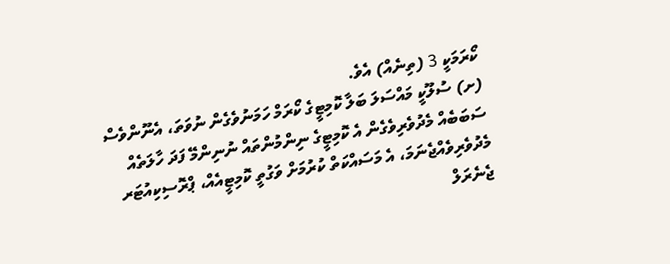ކޯރަމަކީ 3 (ތިނެއް) އެވެ.
(ށ) ސުލޫކީ މައްސަލަ ބަލާ ކޮމިޓީގެ ކޯރަމް ހަމަނުވެގެން ނުވަތަ، އެނޫންވެސް ސަބަބެއް މެދުވެރިވެގެން އެ ކޮމިޓީގެ ނިންމުންތައް ނުނިންމޭ ފަދަ ހާލަތެއް މެދުވެރިވެއްޖެނަމަ، އެ މަސައްކަތް ކުރުމަށް ވަގުތީ ކޮމިޓީއެއް، ޕްރޮސިކިއުޓަރ ޖެނެރަލް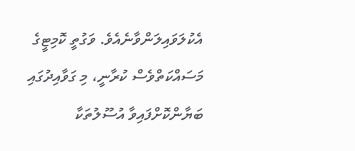އެކުލަވައިލަންވާނެއެވެ. ވަގުތީ ކޮމިޓީގެ މަސައްކަތްވެސް ކުރާނީ، މި ގަވާއިދުގައި ބަޔާންކޮށްފައިވާ އުސޫލުތަކާ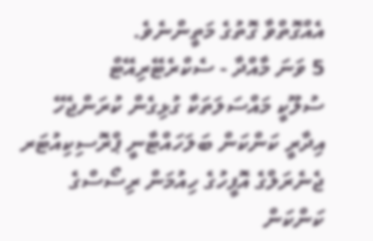އެއްގޮތްވާ ގޮތުގެ މަތީންނެވެ.
5 ވަނަ މާއްދާ - ސެކްރެޓޭރިއޭޓް
ސުލޫކީ މައްސަލަތަކާ ގުޅިގެން ކުރަންޖެހޭ އިދާރީ ކަންކަން ބަލަހައްޓާނީ ޕްރޮސިކިއުޓަރ ޖެނެރަލްގެ އޮފީހުގެ ހިއުމަން ރިސޯސްގެ ކަންކަން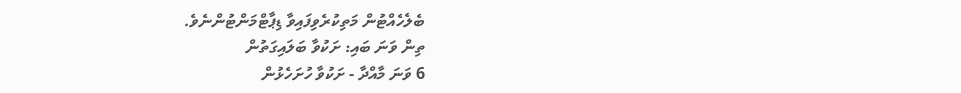ބެލެހެއްޓުން މަތިކުރެވިފައިވާ ޑިޕާޓްމަންޓުންނެވެ.
ތިން ވަނަ ބައި: ށަކުވާ ބަލައިގަތުން
6 ވަނަ މާއްދާ - ށަކުވާ ހުށަހެޅުން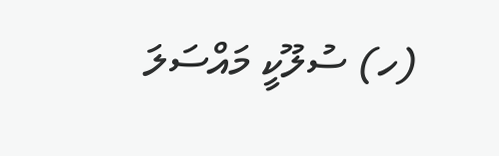(ހ) ސުލޫކީ މައްސަލަ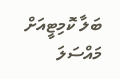ބަލާ ކޮމިޓީއަށް މައްސަލަ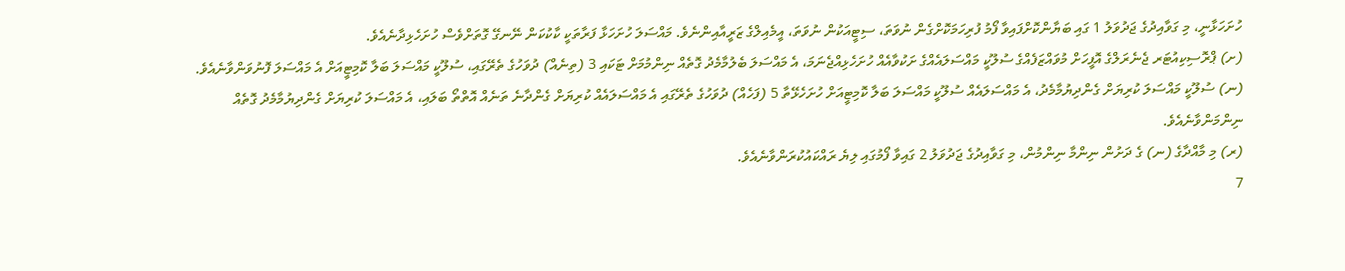ހުށަހަޅާނީ، މި ގަވާއިދުގެ ޖަދުވަލު 1 ގައި ބަޔާންކޮށްފައިވާ ފޯމު ފުރިހަމަކޮށްގެން ނުވަތަ، ސިޓީއަކުން ނުވަތަ، އީމެއިލްގެ ޒަރީއާއިންނެވެ. މައްސަލަ ހުށަހަޅާ ފަރާތަކީ ކާކުކަން ނޭނގޭ ގޮތަށްވެސް ހުށަހެޅިދާނެއެވެ.
(ށ) ޕްރޮސިކިއުޓަރ ޖެނެރަލްގެ އޮފީހަށް މުވައްޒަފެއްގެ ސުލޫކީ މައްސަލައެއްގެ ށަކުވާއެއް ހުށަހެޅިއްޖެނަމަ، އެ މައްސަލަ ބެލުމާމެދު ގޮތެއް ނިންމުމަށް ޓަކައި 3 (ތިނެއް) ދުވަހުގެ ތެރޭގައި، ސުލޫކީ މައްސަލަ ބަލާ ކޮމިޓީއަށް އެ މައްސަލަ ފޮނުވަންވާނެއެވެ.
(ނ) ސުލޫކީ މައްސަލަ ކުރިޔަށް ގެންދިޔުމާމެދު، އެ މައްސަލައެއް ސުލޫކީ މައްސަލަ ބަލާ ކޮމިޓީއަށް ހުށަހެޅޭތާ 5 (ފަހެއް) ދުވަހުގެ ތެރޭގައި އެ މައްސަލައެއް ކުރިޔަށް ގެންދާނެ ތަނެއް އޮތްތޯ ބަލައި، އެ މައްސަލަ ކުރިޔަށް ގެންދިޔުމާމެދު ގޮތެއް ނިންމަންވާނެއެވެ.
(ރ) މި މާއްދާގެ (ނ) ގެ ދަށުން ނިންމާ ނިންމުން، މި ގަވާއިދުގެ ޖަދުވަލު 2 ގައިވާ ފޯމުގައި ލިޔެ ރައްކައުކުރަންވާނެއެވެ.
7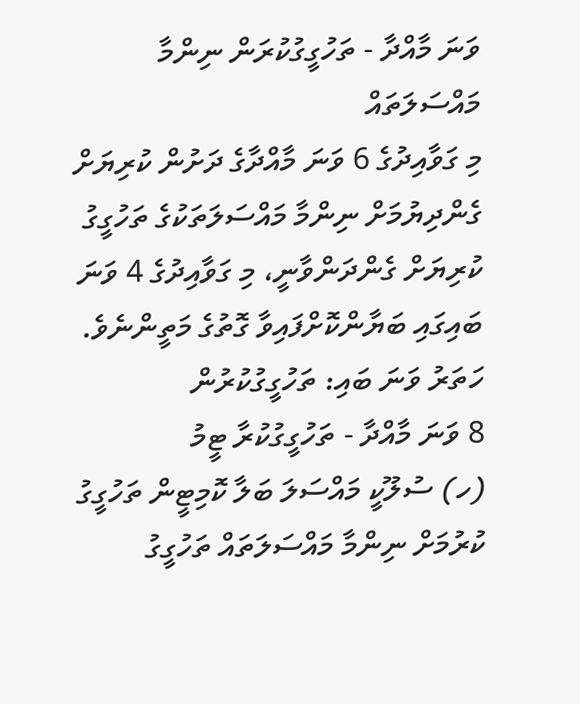ވަނަ މާއްދާ - ތަހުގީގުކުރަން ނިންމާ މައްސަލަތައް
މި ގަވާއިދުގެ 6 ވަނަ މާއްދާގެ ދަށުން ކުރިޔަށް ގެންދިޔުމަށް ނިންމާ މައްސަލަތަކުގެ ތަހުގީގު ކުރިޔަށް ގެންދަންވާނީ، މި ގަވާއިދުގެ 4 ވަނަ ބައިގައި ބަޔާންކޮށްފައިވާ ގޮތުގެ މަތީންނެވެ.
ހަތަރު ވަނަ ބައި: ތަހުގީގުކުރުން
8 ވަނަ މާއްދާ - ތަހުގީގުކުރާ ޓީމު
(ހ) ސުލޫކީ މައްސަލަ ބަލާ ކޮމިޓީން ތަހުގީގު ކުރުމަށް ނިންމާ މައްސަލަތައް ތަހުގީގު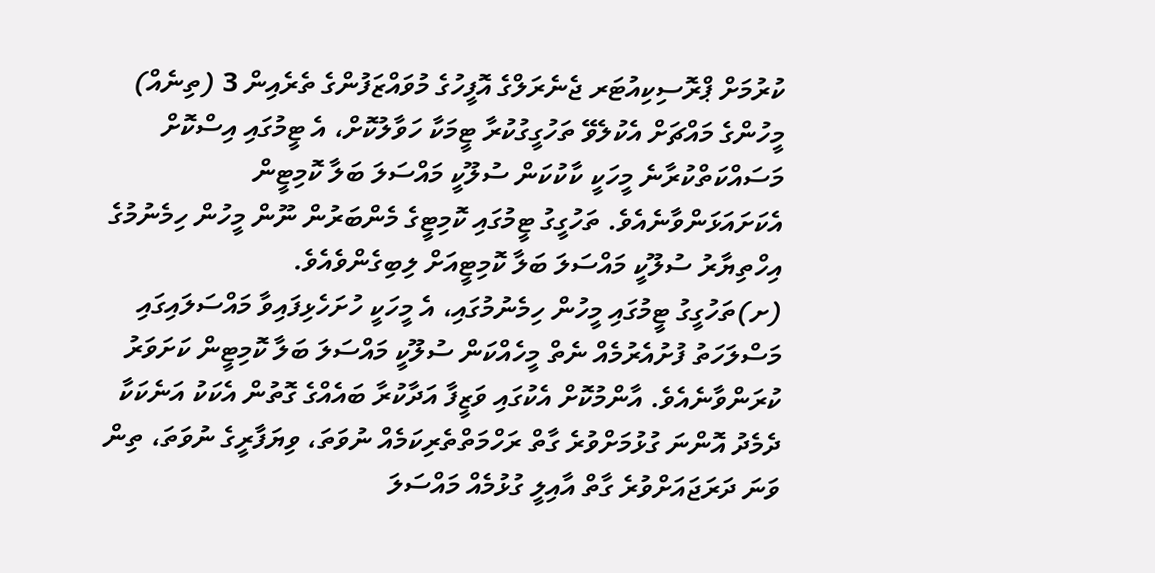ކުރުމަށް ޕްރޮސިކިއުޓަރ ޖެނެރަލްގެ އޮފީހުގެ މުވައްޒަފުންގެ ތެރެއިން 3 (ތިނެއް) މީހުންގެ މައްޗަށް އެކުލެވޭ ތަހުގީގުކުރާ ޓީމަކާ ހަވާލުކޮށް، އެ ޓީމުގައި އިސްކޮށް މަސައްކަތްކުރާނެ މީހަކީ ކާކުކަން ސުލޫކީ މައްސަލަ ބަލާ ކޮމިޓީން އެކަށައަޅަންވާނެއެވެ. ތަހުގީގު ޓީމުގައި ކޮމިޓީގެ މެންބަރުން ނޫން މީހުން ހިމެނުމުގެ އިހްތިޔާރު ސުލޫކީ މައްސަލަ ބަލާ ކޮމިޓީއަށް ލިބިގެންވެއެވެ.
(ށ)ތަހުގީގު ޓީމުގައި މީހުން ހިމެނުމުގައި، އެ މީހަކީ ހުށަހެޅިފައިވާ މައްސަލައިގައި މަސްލަހަތު ފުށުއެރުމެއް ނެތް މީހެއްކަން ސުލޫކީ މައްސަލަ ބަލާ ކޮމިޓީން ކަށަވަރު ކުރަންވާނެއެވެ. އާންމުކޮށް އެކުގައި ވަޒީފާ އަދާކުރާ ބައެއްގެ ގޮތުން އެކަކު އަނެކަކާ ދެމެދު އޮންނަ ގުޅުމަށްވުރެ ގާތް ރަހްމަތްތެރިކަމެއް ނުވަތަ، ވިޔަފާރީގެ ނުވަތަ، ތިން ވަނަ ދަރަޖައަށްވުރެ ގާތް އާއިލީ ގުޅުމެއް މައްސަލަ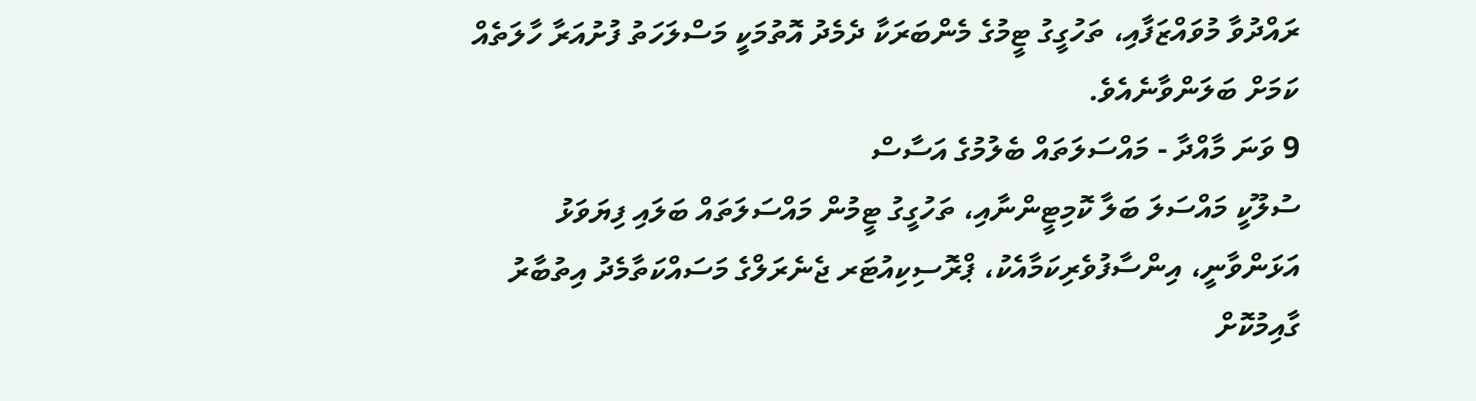ރައްދުވާ މުވައްޒަފާއި، ތަހުގީގު ޓީމުގެ މެންބަރަކާ ދެމެދު އޮތުމަކީ މަސްލަހަތު ފުށުއަރާ ހާލަތެއް ކަމަށް ބަލަންވާނެއެވެ.
9 ވަނަ މާއްދާ - މައްސަލަތައް ބެލުމުގެ އަސާސް
ސުލޫކީ މައްސަލަ ބަލާ ކޮމިޓީންނާއި، ތަހުގީގު ޓީމުން މައްސަލަތައް ބަލައި ފިޔަވަޅު އަޅަންވާނީ، އިންސާފުވެރިކަމާއެކު، ޕްރޮސިކިއުޓަރ ޖެނެރަލްގެ މަސައްކަތާމެދު އިތުބާރު ގާއިމުކޮށް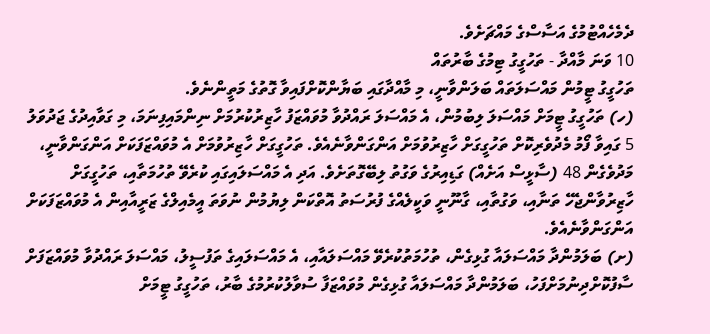ދެމެހެއްޓުމުގެ އަސާސްގެ މައްޗަށެވެ.
10 ވަނަ މާއްދާ - ތަހުގީގު ޓިމުގެ ބާރުތައް
ތަހުގީގު ޓީމުން މައްސަލަތައް ބަލަންވާނީ، މި މާއްދާގައި ބަޔާންކޮށްފައިވާ ގޮތުގެ މަތީންނެވެ.
(ހ) ތަހުގީގު ޓީމަށް މައްސަލަ ލިބުމުން، އެ މައްސަލަ ރައްދުވާ މުވައްޒަފު ހާޒިރުކުރުމަށް ނިންމައިފިނަމަ، މި ގަވާއިދުގެ ޖަދުވަލު 5 ގައިވާ ފޯމު މެދުވެރިކޮށް ތަހުގީގަށް ހާޒިރުވުމަށް އަންގަންވާނެއެވެ. ތަހުގީގަށް ހާޒިރުވުމަށް އެ މުވައްޒަފަކަށް އަންގަންވާނީ، މަދުވެގެން 48 (ސާޅީސް އަށެއް) ގަޑިއިރުގެ ވަގުތު ލިބޭގޮތަށެވެ. އަދި އެ މައްސަލައިގައި ކުރެވޭ ތުހުމަތާއި، ތަހުގީގަށް ހާޒިރުވާންޖެހޭ ތަނާއި، ވަގުތާއި، ގާނޫނީ ވަކީލެއްގެ ފުރުސަތު އޮތްކަން ލިޔުމުން ނުވަތަ އީމެއިލްގެ ޒަރީއާއިން އެ މުވައްޒަފަކަށް އަންގަންވާނެއެވެ.
(ށ) ބަލަމުންދާ މައްސަލައާ ގުޅިގެން، ތުހުމަތުކުރެވޭ މައްސަލައާއި، އެ މައްސަލައިގެ ތަފުސީލު، މައްސަލަ ރައްދުވާ މުވައްޒަފަށް ސާފުކޮށްދިނުމަށްފަހު، ބަލަމުންދާ މައްސަލައާ ގުޅިގެން މުވައްޒަފާ ސުވާލުކުރުމުގެ ބާރު، ތަހުގީގު ޓީމަށް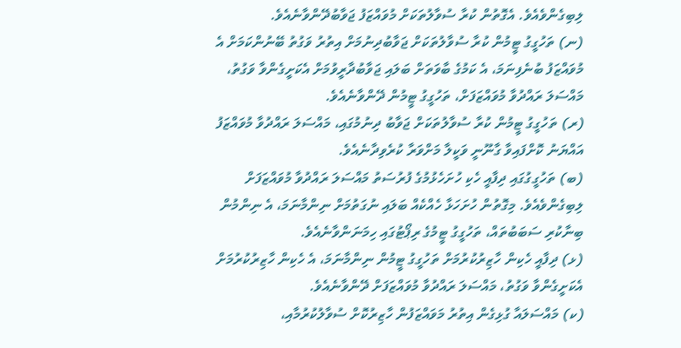ލިބިގެންވެއެވެ. އެގޮތުން ކުރާ ސުވާލުތަކަށް މުވައްޒަފު ޖަވާބުދޭންވާނެއެވެ.
(ނ) ތަހުގީގު ޓީމުން ކުރާ ސުވާލުތަކަށް ޖަވާބުދިނުމަށް އިތުރު ވަގުތު ބޭނުންކަމަށް އެ މުވައްޒަފު ބުނެފިނަމަ، އެ ކަމުގެ ބާވަތަށް ބަލައި ޖަވާބުދާރީވުމަށް އެކަށީގެންވާ ވަގުތު، މައްސަލަ ރައްދުވާ މުވައްޒަފަށް، ތަހުގީގު ޓީމުން ދޭންވާނެއެވެ.
(ރ) ތަހުގީގު ޓީމުން ކުރާ ސުވާލުތަކަށް ޖަވާބު ދިނުމުގައި، މައްސަލަ ރައްދުވާ މުވައްޒަފު އައްޔަނު ކޮށްފައިވާ ގާނޫނީ ވަކީލާ މަށްވަރާ ކުރެވިދާނެއެވެ.
(ބ) ތަހުގީގުގައި ދިފާއީ ހެކި ހުށަހެޅުމުގެ ފުރުސަތު މައްސަލަ ރައްދުވާ މުވައްޒަފަށް ލިބިގެންވެއެވެ. މިގޮތުން ހުށަހަޅާ ހެއްކެއް ބަލައި ނުގަތުމަށް ނިންމާނަމަ، އެ ނިންމުން ބިނާކުރި ސަބަބުތައް، ތަހުގީގު ޓީމުގެ ރިޕޯޓުގައި ހިމަނަންވާނެއެވެ.
(ޅ) ދިފާއީ ހެކިން ހާޒިރުކުރުމަށް ތަހުގީގު ޓީމުން ނިންމާނަމަ، އެ ހެކިން ހާޒިރުކުރުމަށް އެކަށީގެންވާ ވަގުތު، މައްސަލަ ރައްދުވާ މުވައްޒަފަށް ދޭންވާނެއެވެ.
(ކ) މައްސަލައާ ގުޅިގެން އިތުރު މަވައްޒަފުން ހާޒިރުކޮށް ސުވާލުކުރުމާއި،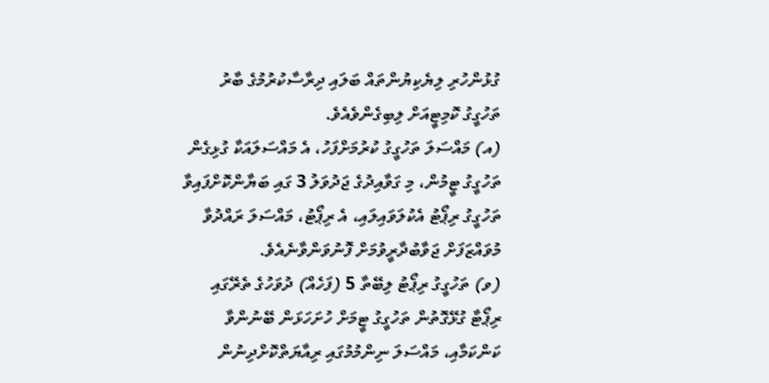ގުޅުންހުރި ލިޔެކިޔުންތައް ބަލައި ދިރާސާކުރުމުގެ ބާރު ތަހުގީގު ކޮމިޓީއަށް ލިބިގެންވެއެވެ.
(އ) މައްސަލަ ތަހުގީގު ކުރުމަށްފަހު، އެ މައްސަލައަކާ ގުޅިގެން ތަހުގީގު ޓީމުން، މި ގަވާއިދުގެ ޖަދުވަލު 3 ގައި ބަޔާންކޮށްފައިވާ ތަހުގީގު ރިޕޯޓު އެކުލަވައިލައި، އެ ރިޕޯޓު، މައްސަލަ ރައްދުވާ މުވައްޒަފަށް ޖަވާބުދާރީވުމަށް ފޮނުވަންވާނެއެވެ.
(ވ) ތަހުގީގު ރިޕޯޓު ލިބޭތާ 5 (ފަހެއް) ދުވަހުގެ ތެރޭގައި ރިޕޯޓާ ގުޅޭގޮތުން ތަހުގީގު ޓީމަށް ހުށަހަޅަން ބޭނުންވާ ކަންކަމާއި، މައްސަލަ ނިންމުމުގައި ރިއާޔަތްކޮށްދިނުން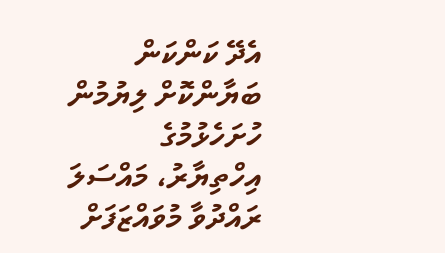އެދޭ ކަންކަން ބަޔާންކޮށް ލިޔުމުން ހުށަހެޅުމުގެ އިހްތިޔާރު، މައްސަލަ ރައްދުވާ މުވައްޒަފަށް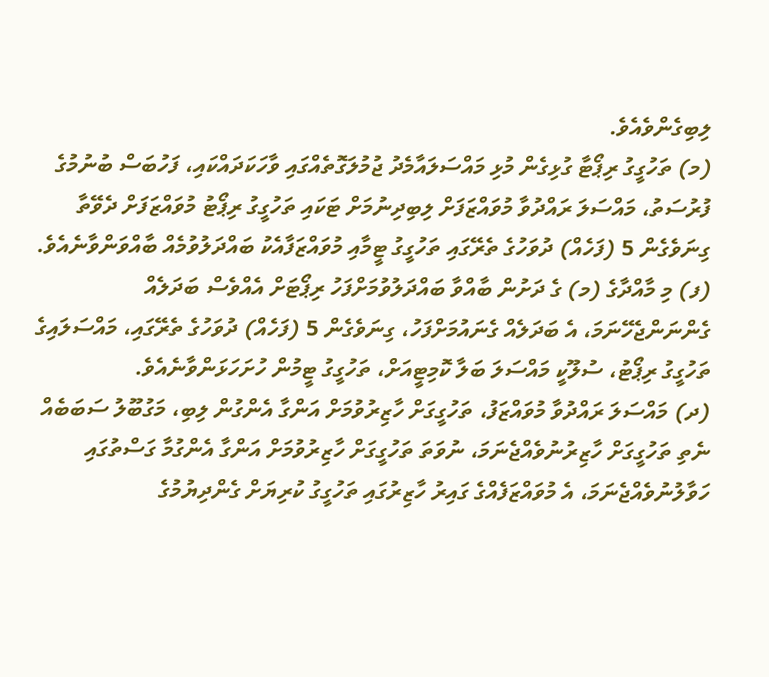ލިބިގެންވެއެވެ.
(މ) ތަހުގީގު ރިޕޯޓާ ގުޅިގެން މުޅި މައްސަލައާމެދު ޖުމުލަގޮތެއްގައި ވާހަކަދައްކައި، ފަހުބަސް ބުނުމުގެ ފުރުސަތު، މައްސަލަ ރައްދުވާ މުވައްޒަފަށް ލިބިދިނުމަށް ޓަކައި ތަހުގީގު ރިޕޯޓު މުވައްޒަފަށް ދެވޭތާ ގިނަވެގެން 5 (ފަހެއް) ދުވަހުގެ ތެރޭގައި ތަހުގީގު ޓީމާއި މުވައްޒަފާއެކު ބައްދަލުވުމެއް ބާއްވަންވާނެއެވެ.
(ފ) މި މާއްދާގެ (މ) ގެ ދަށުން ބާއްވާ ބައްދަލުވުމަށްފަހު ރިޕޯޓަށް އެއްވެސް ބަދަލެއް ގެންނަންޖެހޭނަމަ، އެ ބަދަލެއް ގެނައުމަށްފަހު، ގިނަވެގެން 5 (ފަހެއް) ދުވަހުގެ ތެރޭގައި، މައްސަލައިގެ ތަހުގީގު ރިޕޯޓު، ސުލޫކީ މައްސަލަ ބަލާ ކޮމިޓީއަށް، ތަހުގީގު ޓީމުން ހުށަހަޅަންވާނެއެވެ.
(ދ) މައްސަލަ ރައްދުވާ މުވައްޒަފު، ތަހުގީގަށް ހާޒިރުވުމަށް އަންގާ އެންގުން ލިބި، މަގުބޫލު ސަބަބެއް ނެތި ތަހުގީގަށް ހާޒިރުނުވެއްޖެނަމަ، ނުވަތަ ތަހުގީގަށް ހާޒިރުވުމަށް އަންގާ އެންގުމާ ގަސްތުގައި ހަވާލުނުވެއްޖެނަމަ، އެ މުވައްޒަފެއްގެ ގައިރު ހާޒިރުގައި ތަހުގީގު ކުރިޔަށް ގެންދިޔުމުގެ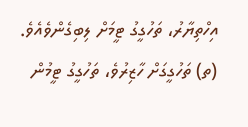އިހްތިޔާރު، ތަހުގީގު ޓީމަށް ލިބިގެންވެއެވެ.
(ތ) ތަހުގީގަށް ހާޒިރުވެ، ތަހުގީގު ޓީމުން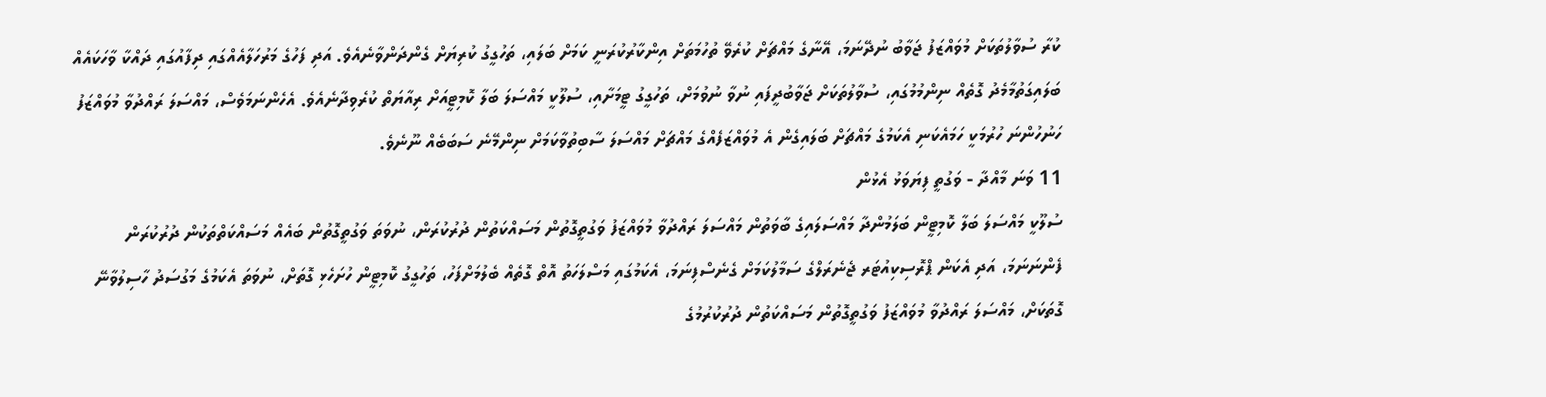ކުރާ ސުވާލުތަކަށް މުވައްޒަފު ޖަވާބު ނުދޭނަމަ، އޭނާގެ މައްޗަށް ކުރެވޭ ތުހުމަތަށް އިންކާރުކުރަނީ ކަމަށް ބަލައި، ތަހުގީގު ކުރިޔަށް ގެންދަންވާނެއެވެ. އަދި ފަހުގެ މަރުހަލާއެއްގައި ދިފާއުގައި ދައްކާ ވާހަކައެއް ބަލައިގަތުމާމެދު ގޮތެއް ނިންމުމުގައި، ސުވާލުތަކަށް ޖަވާބުދީފައި ނުވާ ނުވުމަށް، ތަހުގީގު ޓީމަށާއި، ސުލޫކީ މައްސަލަ ބަލާ ކޮމިޓީއަށް ރިއާޔަތް ކުރެވިދާނެއެވެ. އެހެންނަމަވެސް، މައްސަލަ ރައްދުވާ މުވައްޒަފު ހަނުހުންނަ ހުރުމަކީ ހަމައެކަނި އެކަމުގެ މައްޗަށް ބަލައިގެން އެ މުވައްޒަފެއްގެ މައްޗަށް މައްސަލަ ސާބިތުވާކަމަށް ނިންމޭނެ ސަބަބެއް ނޫނެވެ.
11 ވަނަ މާއްދާ - ވަގުތީ ފިޔަވަޅު އެޅުން
ސުލޫކީ މައްސަލަ ބަލާ ކޮމިޓީން ބަލަމުންދާ މައްސަލައިގެ ބާވަތުން މައްސަލަ ރައްދުވާ މުވައްޒަފު ވަގުތީގޮތުން މަސައްކަތުން ދުރުކުރަން، ނުވަތަ ވަގުތީގޮތުން ބައެއް މަސައްކަތްތަކުން ދުރުކުރަން ފެންނަނަމަ، އަދި އެކަން ޕްރޮސިކިއުޓަރ ޖެނެރަލްގެ ސަމާލުކަމަށް ގެނެސްފިނަމަ، އެކަމުގައި މަސްލަހަތު އޮތް ގޮތެއް ބެލުމަށްފަހު، ތަހުގީގު ކޮމިޓީން ހުށަހެޅި ގޮތަށް، ނުވަތަ އެކަމުގެ މަގުސަދު ހާސިލުވާނޭ ގޮތަކަށް، މައްސަލަ ރައްދުވާ މުވައްޒަފު ވަގުތީގޮތުން މަސައްކަތުން ދުރުކުރުމުގެ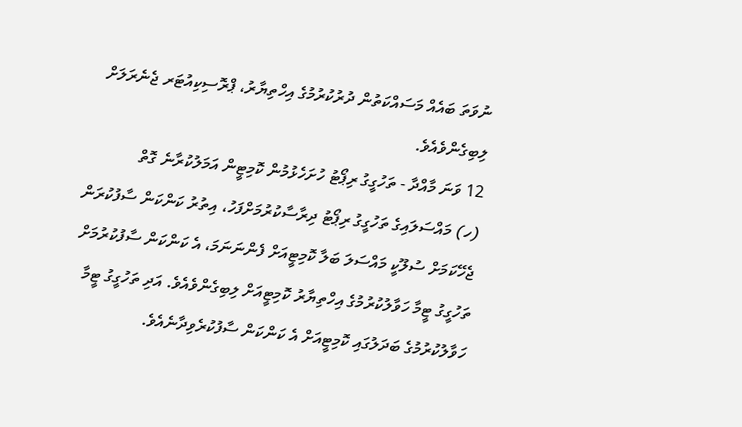ނުވަތަ ބައެއް މަސައްކަތުން ދުރުކުރުމުގެ އިހްތިޔާރު، ޕްރޮސިކިއުޓަރ ޖެނެރަލަށް ލިބިގެންވެއެވެ.
12 ވަނަ މާއްދާ - ތަހުގީގު ރިޕޯޓު ހުށަހެޅުމުން ކޮމިޓީން އަމަލުކުރާނެ ގޮތް
(ހ) މައްސަލައިގެ ތަހުގީގު ރިޕޯޓު ދިރާސާކުރުމަށްފަހު، އިތުރު ކަންކަން ސާފުކުރަން ޖެހޭކަމަށް ސުލޫކީ މައްސަލަ ބަލާ ކޮމިޓީއަށް ފެންނަނަމަ، އެ ކަންކަން ސާފުކުރުމަށް ތަހުގީގު ޓީމާ ހަވާލުކުރުމުގެ އިހްތިޔާރު ކޮމިޓީއަށް ލިބިގެންވެއެވެ. އަދި ތަހުގީގު ޓީމާ ހަވާލުކުރުމުގެ ބަދަލުގައި ކޮމިޓީއަށް އެ ކަންކަން ސާފުކުރެވިދާނެއެވެ.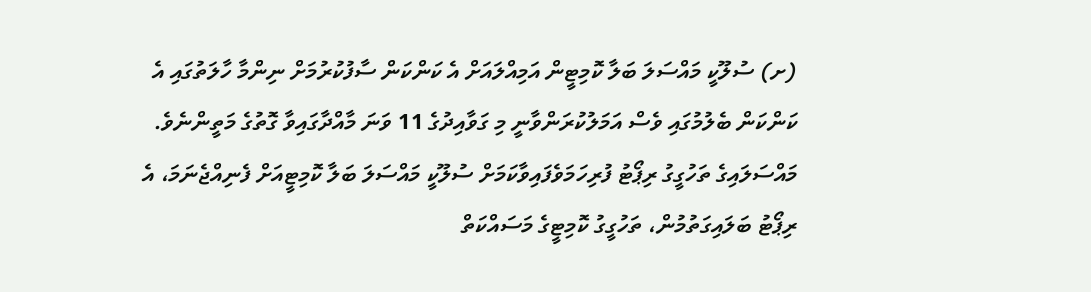(ށ) ސުލޫކީ މައްސަލަ ބަލާ ކޮމިޓީން އަމިއްލައަށް އެ ކަންކަން ސާފުކުރުމަށް ނިންމާ ހާލަތުގައި އެ ކަންކަން ބެލުމުގައި ވެސް އަމަލުކުރަންވާނީ މި ގަވާއިދުގެ 11 ވަނަ މާއްދާގައިވާ ގޮތުގެ މަތީންނެވެ.
މައްސަލައިގެ ތަހުގީގު ރިޕޯޓު ފުރިހަމަވެފައިވާކަމަށް ސުލޫކީ މައްސަލަ ބަލާ ކޮމިޓީއަށް ފެނިއްޖެނަމަ، އެ ރިޕޯޓު ބަލައިގަތުމުން، ތަހުގީގު ކޮމިޓީގެ މަސައްކަތް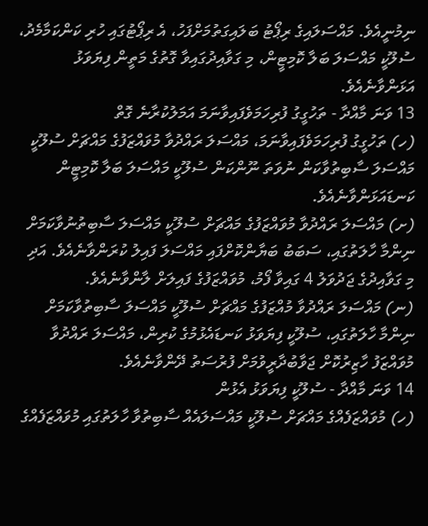ނިމުނީއެވެ. މައްސަލައިގެ ރިޕޯޓު ބަލައިގަތުމަށްފަހު، އެ ރިޕޯޓުގައި ހުރި ކަންކަމާމެދު، ސުލޫކީ މައްސަލަ ބަލާ ކޮމިޓީން، މި ގަވާއިދުގައިވާ ގޮތުގެ މަތީން ފިޔަވަޅު އަޅަންވާނެއެވެ.
13 ވަނަ މާއްދާ - ތަހުގީގު ފުރިހަމަވެފައިވާނަމަ އަމަލުކުރާނެ ގޮތް
(ހ) ތަހުގީގު ފުރިހަމަވެފައިވާނަމަ، މައްސަލަ ރައްދުވާ މުވައްޒަފުގެ މައްޗަށް ސުލޫކީ މައްސަލަ ސާބިތުވާކަން ނުވަތަ ނޫންކަން ސުލޫކީ މައްސަލަ ބަލާ ކޮމިޓީން ކަނޑައަޅަންވާނެއެވެ.
(ށ) މައްސަލަ ރައްދުވާ މުވައްޒަފުގެ މައްޗަށް ސުލޫކީ މައްސަލަ ސާބިތުނުވާކަމަށް ނިންމާ ހާލަތުގައި، ސަބަބު ބަޔާންކޮށްފައި މައްސަލަ ފައިލު ކުރަންވާނެއެވެ. އަދި މި ގަވާއިދުގެ ޖަދުވަލު 4 ގައިވާ ފޯމު، މުވައްޒަފުގެ ފައިލަށް ލާންވާނެއެވެ.
(ނ) މައްސަލަ ރައްދުވާ މުއްޒަފުގެ މައްޗަށް ސުލޫކީ މައްސަލަ ސާބިތުވާކަމަށް ނިންމާ ހާލަތުގައި، ސުލޫކީ ފިޔަވަޅު ކަނޑައެޅުމުގެ ކުރިން، މައްސަލަ ރައްދުވާ މުވައްޒަފު ހާޒިރުކޮށް ޖަވާބުދާރީވުމަށް ފުރުސަތު ދޭންވާނެއެވެ.
14 ވަނަ މާއްދާ - ސުލޫކީ ފިޔަވަޅު އެޅުން
(ހ) މުވައްޒަފެއްގެ މައްޗަށް ސުލޫކީ މައްސަލައެއް ސާބިތުވާ ހާލަތުގައި މުވައްޒަފެއްގެ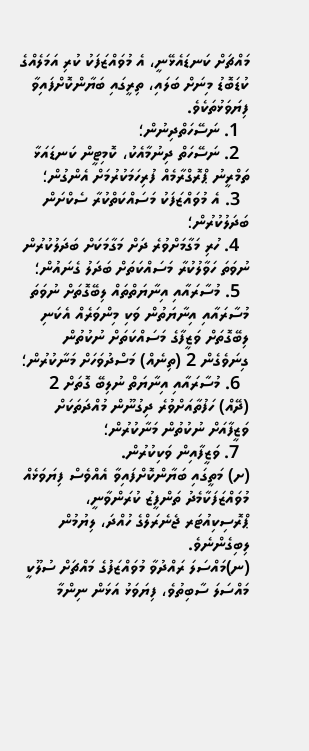މައްޗަށް ކަނޑައެޅޭނީ، އެ މުވައްޒަފަކު ކުރި އަމަލެއްގެ ކުޑަބޮޑު މިނަށް ބަލައި، ތިރީގައި ބަޔާންކޮށްފައިވާ ފިޔަވަޅުތަކެވެ.
  1. ނަސޭހަތްދިނުން؛
  2. ނަސޭހަތް ދިނުމާއެކު، ކޮމިޓީން ކަނޑައަޅާ ތަމްރީނު ޕްރޮގްރާމެއް ފުރިހަމަކުރުމަށް އެންގުން؛
  3. އެ މުވައްޒަފަކު މަސައްކަތްކުރާ ސެކްށަން ބަދަލުކުރުން؛
  4. ހުރި މަގާމަށްވުރެ ދަށް މަގާމަކަށް ބަދަލުކުރުން ނުވަތަ ހަވާލުކުރާ މަސައްކަތަށް ބަދަލު ގެނައުން؛
  5. މުސާރައާއި އިނާޔަތްތައް ލިބޭގޮތަށް ނުވަތަ މުސާރައާއި އިނާޔަތުން ވަކި މިންވަރެއް އެކަނި ލިބޭގޮތަށް ވަޒީފާގެ މަސައްކަތަށް ނުކުތުން ގިނަވެގެން 2 (ތިނެއް) މަސްދުވަހަށް މަނާކުރުން؛
  6. މުސާރައާއި އިނާޔަތް ނުލިބޭ ގޮތަށް 2 (ދޭއް) ހަފުތާއަށްވުރެ ދިގުނޫން މުއްދަތަކަށް ވަޒީފާއަށް ނުކުތުން މަނާކުރުން؛
  7. ވަޒީފާއިން ވަކިކުރުން.
(ށ) މަތީގައި ބަޔާންކޮށްފައިވާ އެއްވެސް ފިޔަވަޅެއް މުވައްޒަފަކާމެދު ތަންފީޒު ކުރަންވާނީ، ޕްރޮސިކިއުޓަރ ޖެނެރަލްގެ ހުއްދަ، ލިޔުމުން ލިބިގެންނެވެ.
(ނ)މައްސަލަ ރައްދުވާ މުވައްޒަފުގެ މައްޗަށް ސުލޫކީ މައްސަލަ ސާބިތުވެ، ފިޔަވަޅު އަޅަން ނިންމާ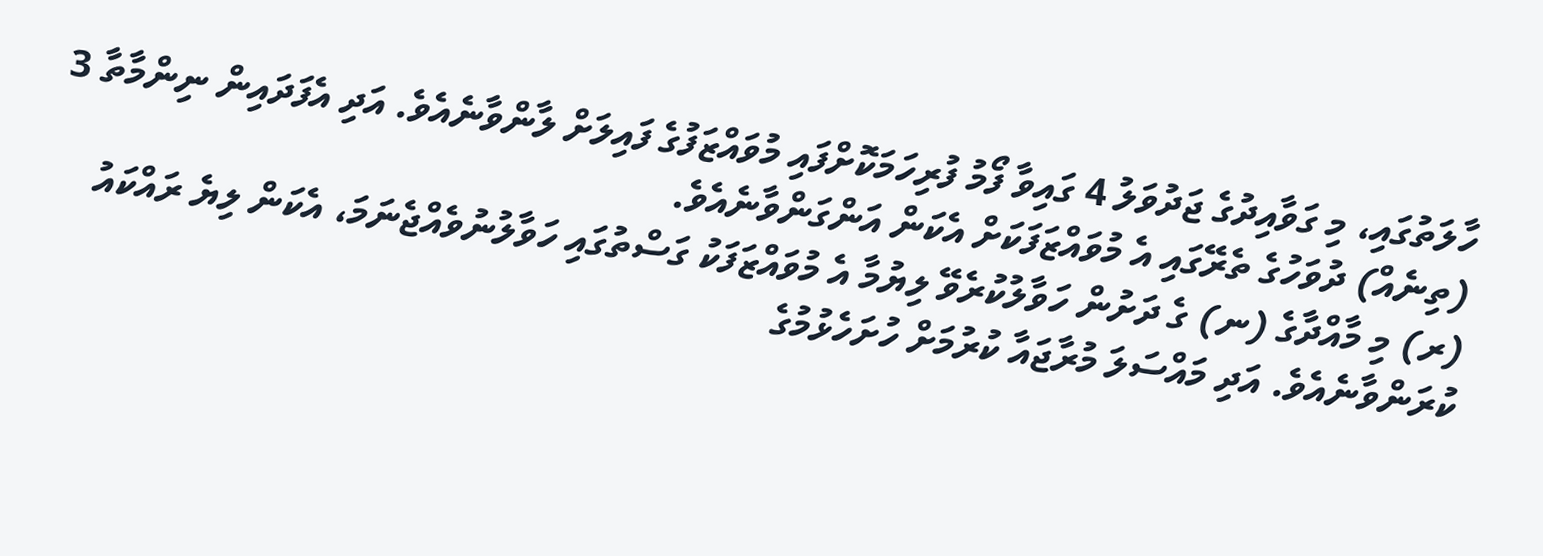ހާލަތުގައި، މި ގަވާއިދުގެ ޖަދުވަލު 4 ގައިވާ ފޯމު ފުރިހަމަކޮށްފައި މުވައްޒަފުގެ ފައިލަށް ލާންވާނެއެވެ. އަދި އެފަދައިން ނިންމާތާ 3 (ތިނެއް) ދުވަހުގެ ތެރޭގައި އެ މުވައްޒަފަކަށް އެކަން އަންގަންވާނެއެވެ.
(ރ) މި މާއްދާގެ (ނ) ގެ ދަށުން ހަވާލުކުރެވޭ ލިޔުމާ އެ މުވައްޒަފަކު ގަސްތުގައި ހަވާލުނުވެއްޖެނަމަ، އެކަން ލިޔެ ރައްކައު ކުރަންވާނެއެވެ. އަދި މައްސަލަ މުރާޖައާ ކުރުމަށް ހުށަހެޅުމުގެ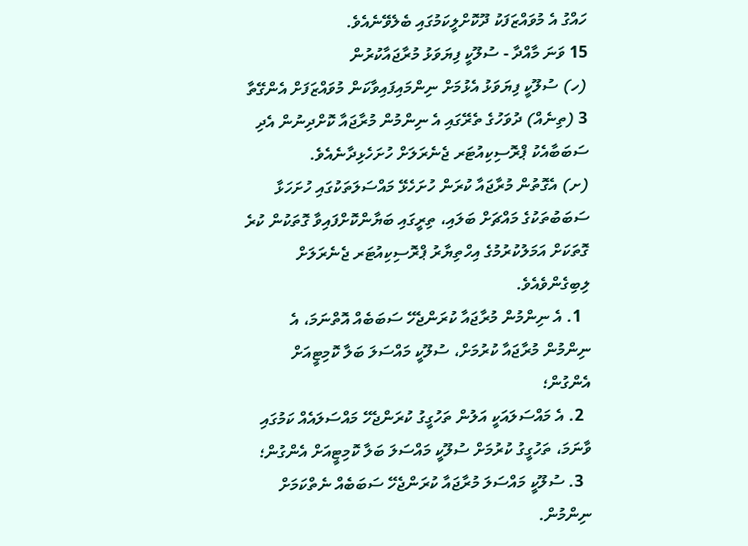ހައްގު އެ މުވައްޒަފަކު ދޫކޮށްލީކަމުގައި ބެލެވޭނެއެވެ.
15 ވަނަ މާއްދާ - ސުލޫކީ ފިޔަވަޅު މުރާޖައާކުރުން
(ހ) ސުލޫކީ ފިޔަވަޅު އެޅުމަށް ނިންމައިފައިވާކަން މުވައްޒަފަށް އެންގޭތާ 3 (ތިނެއް) ދުވަހުގެ ތެރޭގައި އެ ނިންމުން މުރާޖައާ ކޮށްދިނުން އެދި ސަބަބާއެކު ޕްރޮސިކިއުޓަރ ޖެނެރަލަށް ހުށަހެޅިދާނެއެވެ.
(ށ) އެގޮތުން މުރާޖައާ ކުރަން ހުށަހެޅޭ މައްސަލަތަކުގައި ހުށަހަޅާ ސަބަބުތަކުގެ މައްޗަށް ބަލައި، ތިރީގައި ބަޔާންކޮށްފައިވާ ގޮތަކުން ކުރެ ގޮތަކަށް އަމަލުކުރުމުގެ އިހްތިޔާރު ޕްރޮސިކިއުޓަރ ޖެނެރަލަށް ލިބިގެންވެއެވެ.
  1. އެ ނިންމުން މުރާޖައާ ކުރަންޖެހޭ ސަބަބެއް އޮތްނަމަ، އެ ނިންމުން މުރާޖައާ ކުރުމަށް، ސުލޫކީ މައްސަލަ ބަލާ ކޮމިޓީއަށް އެންގުން؛
  2. އެ މައްސަލައަކީ އަލުން ތަހުގީގު ކުރަންޖެހޭ މައްސަލައެއް ކަމުގައި ވާނަމަ، ތަހުގީގު ކުރުމަށް ސުލޫކީ މައްސަލަ ބަލާ ކޮމިޓީއަށް އެންގުން؛
  3. ސުލޫކީ މައްސަލަ މުރާޖައާ ކުރަންޖެހޭ ސަބަބެއް ނެތްކަމަށް ނިންމުން.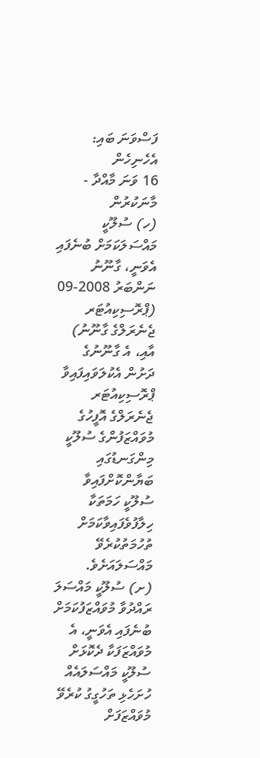ފަސްވަނަ ބައި: އެހެނިހެން
16 ވަނަ މާއްދާ - މާނަކުރުން
(ހ) ސުލޫކީ މައްސަލަކަމަށް ބުނެފައި އެވަނީ، ގާނޫނު ނަންބަރު 2008-09 (ޕްރޮސިކިއުޓަރ ޖެނެރަލްގެ ގާނޫނު) އާއި، އެ ގާނޫނުގެ ދަށުން އެކުލަވައިފައިވާ ޕްރޮސިކިއުޓަރ ޖެނެރަލްގެ އޮފީހުގެ މުވައްޒަފުންގެ ސުލޫކީ މިންގަނޑުގައި ބަޔާންކޮށްފައިވާ ސުލޫކީ ހަމަތަކާ ހިލާފުވެފައިވާކަމަށް ތުހުމަތުކުރެވޭ މައްސަލައަށެވެ.
(ށ) ސުލޫކީ މައްސަލަ ރައްދުވާ މުވައްޒަފުކަމަށް ބުނެފައި އެވަނީ، އެ މުވައްޒަފަކާ ދެކޮޅަށް ސުލޫކީ މައްސަލައެއް ހުށަހެޅި ތަހުގީގު ކުރެވޭ މުވައްޒަފަށް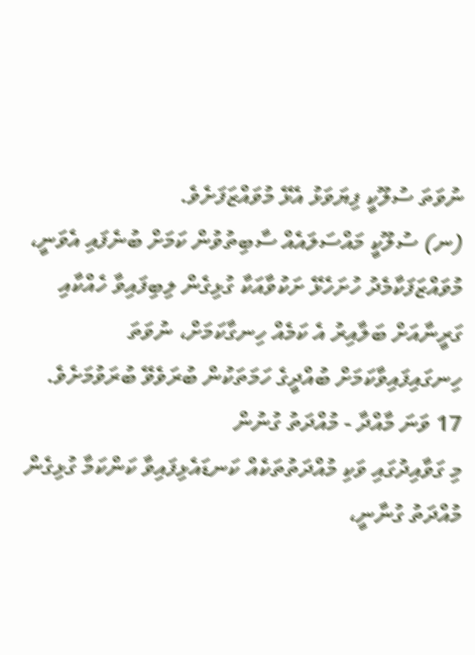ނުވަތަ ސުލޫކީ ފިޔަވަޅު އެޅޭ މުވައްޒަފަށެވެ.
(ނ) ސުލޫކީ މައްސަލައެއް ސާބިތުވުން ކަމަށް ބުނެފައި އެވަނީ، މުވައްޒަފަކާމެދު ހުށަހެޅޭ ށަކުވާއަކާ ގުޅިގެން ލިބިފައިވާ ހެއްކާއި ގަރީނާއަށް ބަލާއިރު އެ ކަމެއް ހިނގާކަމަށް، ނުވަތަ ހިނގައިފައިވާކަމަށް ބުއްދީގެ ހަމަތަކުން ބުރަވެވޭ ބުރަވުމަށެވެ.
17 ވަނަ މާއްދާ - މުއްދަތު ގުނުން
މި ގަވާއިދުގައި ވަކި މުއްދަތުތަކެއް ކަނޑައެޅިފައިވާ ކަންކަމާ ގުޅިގެން މުއްދަތު ގުނާނީ،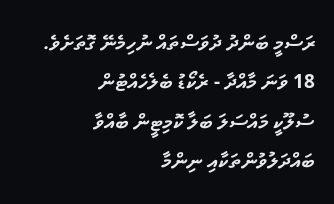ރަސްމީ ބަންދު ދުވަސްތައް ނުހިމެނޭ ގޮތަށެވެ.
18 ވަނަ މާއްދާ - ރެކޯޑު ބެލެހެއްޓުން
ސުލޫކީ މައްސަލަ ބަލާ ކޮމިޓީން ބާއްވާ ބައްދަލުވުންތަކާއި ނިންމާ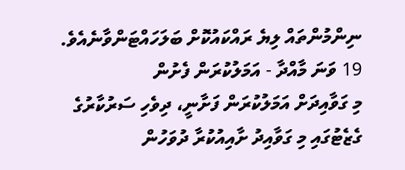ނިންމުންތައް ލިޔެ ރައްކައުކޮށް ބަލަހައްޓަންވާނެއެވެ.
19 ވަނަ މާއްދާ - އަމަލުކުރަން ފެށުން
މި ގަވާއިދަށް އަމަލުކުރަން ފަށާނީ، ދިވެހި ސަރުކާރުގެ ގެޒެޓުގައި މި ގަވާއިދު ށާއިއުކުރާ ދުވަހުން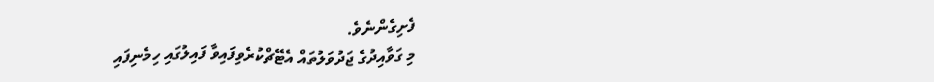ފެށިގެންނެވެ.
މި ގަވާއިދުގެ ޖަދުވަލުތައް އެޓޭޗްކުރެވިފައިވާ ފައިލުގައި ހިމެނިފައި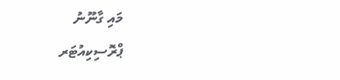މައި ގާނޫނު
ޕްރޮސިކިއުޓަރ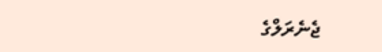ޖެނެރަލްގެ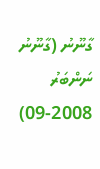ގާނޫނު (ގާނޫނު ނަންބަރު 2008-09)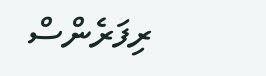ރިފަރެންސް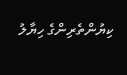ކިޔުންތެރިންގެ ހިޔާލު